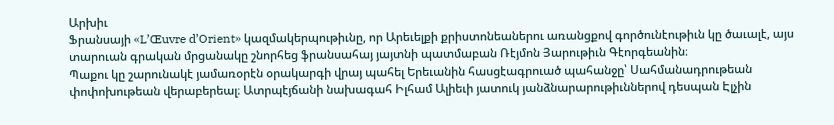Արխիւ
Ֆրանսայի «L’Œuvre d’Orient» կազմակերպութիւնը, որ Արեւելքի քրիստոնեաներու առանցքով գործունէութիւն կը ծաւալէ, այս տարուան գրական մրցանակը շնորհեց ֆրանսահայ յայտնի պատմաբան Ռէյմոն Յարութիւն Գէորգեանին։
Պաքու կը շարունակէ յամառօրէն օրակարգի վրայ պահել Երեւանին հասցէագրուած պահանջը՝ Սահմանադրութեան փոփոխութեան վերաբերեալ։ Ատրպէյճանի նախագահ Իլհամ Ալիեւի յատուկ յանձնարարութիւններով դեսպան Էլչին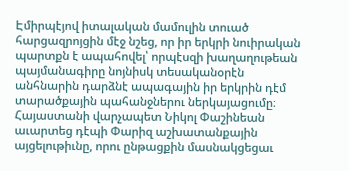Էմիրպէյով իտալական մամուլին տուած հարցազրոյցին մէջ նշեց, որ իր երկրի նուիրական պարտքն է ապահովել՝ որպէսզի խաղաղութեան պայմանագիրը նոյնիսկ տեսականօրէն անհնարին դարձնէ ապագային իր երկրին դէմ տարածքային պահանջներու ներկայացումը։
Հայաստանի վարչապետ Նիկոլ Փաշինեան աւարտեց դէպի Փարիզ աշխատանքային այցելութիւնը, որու ընթացքին մասնակցեցաւ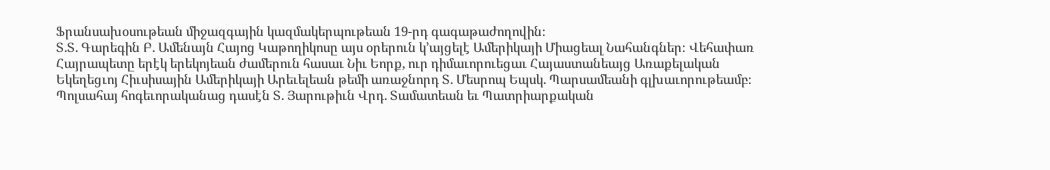Ֆրանսախօսութեան միջազգային կազմակերպութեան 19-րդ գագաթաժողովին։
Տ.Տ. Գարեգին Բ. Ամենայն Հայոց Կաթողիկոսը այս օրերուն կ՚այցելէ Ամերիկայի Միացեալ Նահանգներ։ Վեհափառ Հայրապետը երէկ երեկոյեան ժամերուն հասաւ Նիւ Եորք, ուր դիմաւորուեցաւ Հայաստանեայց Առաքելական Եկեղեցւոյ Հիւսիսային Ամերիկայի Արեւելեան թեմի առաջնորդ Տ. Մեսրոպ Եպսկ. Պարսամեանի գլխաւորութեամբ։
Պոլսահայ հոգեւորականաց դասէն Տ. Յարութիւն Վրդ. Տամատեան եւ Պատրիարքական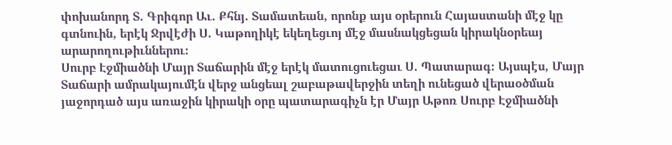փոխանորդ Տ. Գրիգոր Աւ. Քհնյ. Տամատեան, որոնք այս օրերուն Հայաստանի մէջ կը գտնուին, երէկ Ջրվէժի Ս. Կաթողիկէ եկեղեցւոյ մէջ մասնակցեցան կիրակնօրեայ արարողութիւններու։
Սուրբ Էջմիածնի Մայր Տաճարին մէջ երէկ մատուցուեցաւ Ս. Պատարագ։ Այսպէս, Մայր Տաճարի ամրակայումէն վերջ անցեալ շաբաթավերջին տեղի ունեցած վերաօծման յաջորդած այս առաջին կիրակի օրը պատարագիչն էր Մայր Աթոռ Սուրբ Էջմիածնի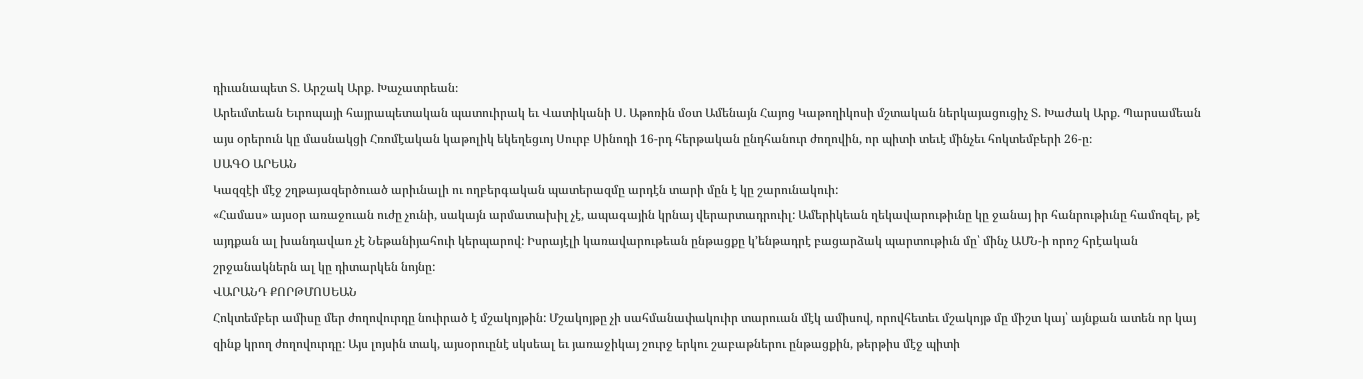դիւանապետ Տ. Արշակ Արք. Խաչատրեան։
Արեւմտեան Եւրոպայի հայրապետական պատուիրակ եւ Վատիկանի Ս. Աթոռին մօտ Ամենայն Հայոց Կաթողիկոսի մշտական ներկայացուցիչ Տ. Խաժակ Արք. Պարսամեան այս օրերուն կը մասնակցի Հռոմէական կաթոլիկ եկեղեցւոյ Սուրբ Սինոդի 16-րդ հերթական ընդհանուր ժողովին, որ պիտի տեւէ մինչեւ հոկտեմբերի 26-ը։
ՍԱԳՕ ԱՐԵԱՆ
Կազզէի մէջ շղթայազերծուած արիւնալի ու ողբերգական պատերազմը արդէն տարի մըն է կը շարունակուի:
«Համաս» այսօր առաջուան ուժը չունի, սակայն արմատախիլ չէ, ապագային կրնայ վերարտադրուիլ: Ամերիկեան ղեկավարութիւնը կը ջանայ իր հանրութիւնը համոզել, թէ այդքան ալ խանդավառ չէ Նեթանիյահուի կերպարով: Իսրայէլի կառավարութեան ընթացքը կ՚ենթադրէ բացարձակ պարտութիւն մը՝ մինչ ԱՄՆ-ի որոշ հրէական շրջանակներն ալ կը դիտարկեն նոյնը:
ՎԱՐԱՆԴ ՔՈՐԹՄՈՍԵԱՆ
Հոկտեմբեր ամիսը մեր ժողովուրդը նուիրած է մշակոյթին: Մշակոյթը չի սահմանափակուիր տարուան մէկ ամիսով, որովհետեւ մշակոյթ մը միշտ կայ՝ այնքան ատեն որ կայ զինք կրող ժողովուրդը: Այս լոյսին տակ, այսօրուընէ սկսեալ եւ յառաջիկայ շուրջ երկու շաբաթներու ընթացքին, թերթիս մէջ պիտի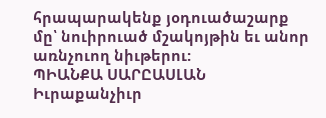հրապարակենք յօդուածաշարք մը՝ նուիրուած մշակոյթին եւ անոր առնչուող նիւթերու:
ՊԻԱՆՔԱ ՍԱՐԸԱՍԼԱՆ
Իւրաքանչիւր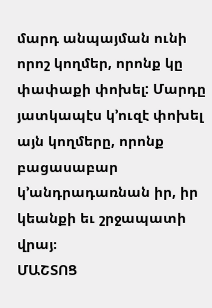մարդ անպայման ունի որոշ կողմեր, որոնք կը փափաքի փոխել: Մարդը յատկապէս կ՚ուզէ փոխել այն կողմերը, որոնք բացասաբար կ՚անդրադառնան իր, իր կեանքի եւ շրջապատի վրայ։
ՄԱՇՏՈՑ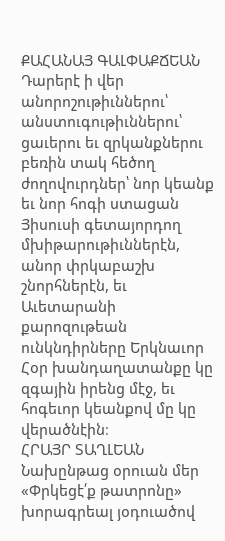ՔԱՀԱՆԱՅ ԳԱԼՓԱՔՃԵԱՆ
Դարերէ ի վեր անորոշութիւններու՝ անստուգութիւններու՝ ցաւերու եւ զրկանքներու բեռին տակ հեծող ժողովուրդներ՝ նոր կեանք եւ նոր հոգի ստացան Յիսուսի գետայորդող մխիթարութիւններէն, անոր փրկաբաշխ շնորհներէն, եւ Աւետարանի քարոզութեան ունկնդիրները Երկնաւոր Հօր խանդաղատանքը կը զգային իրենց մէջ, եւ հոգեւոր կեանքով մը կը վերածնէին։
ՀՐԱՅՐ ՏԱՂԼԵԱՆ
Նախընթաց օրուան մեր «Փրկեցէ՛ք թատրոնը» խորագրեալ յօդուածով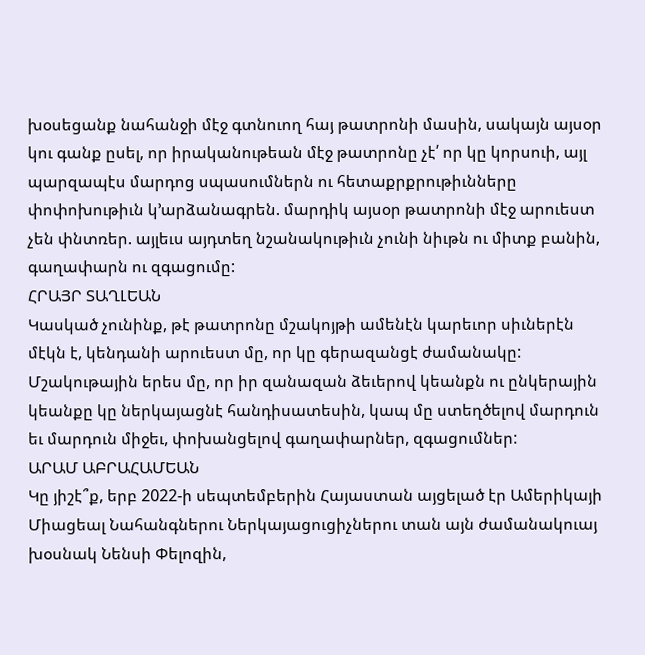խօսեցանք նահանջի մէջ գտնուող հայ թատրոնի մասին, սակայն այսօր կու գանք ըսել, որ իրականութեան մէջ թատրոնը չէ՛ որ կը կորսուի, այլ պարզապէս մարդոց սպասումներն ու հետաքրքրութիւնները փոփոխութիւն կ՚արձանագրեն. մարդիկ այսօր թատրոնի մէջ արուեստ չեն փնտռեր. այլեւս այդտեղ նշանակութիւն չունի նիւթն ու միտք բանին, գաղափարն ու զգացումը:
ՀՐԱՅՐ ՏԱՂԼԵԱՆ
Կասկած չունինք, թէ թատրոնը մշակոյթի ամենէն կարեւոր սիւներէն մէկն է, կենդանի արուեստ մը, որ կը գերազանցէ ժամանակը: Մշակութային երես մը, որ իր զանազան ձեւերով կեանքն ու ընկերային կեանքը կը ներկայացնէ հանդիսատեսին, կապ մը ստեղծելով մարդուն եւ մարդուն միջեւ, փոխանցելով գաղափարներ, զգացումներ:
ԱՐԱՄ ԱԲՐԱՀԱՄԵԱՆ
Կը յիշէ՞ք, երբ 2022-ի սեպտեմբերին Հայաստան այցելած էր Ամերիկայի Միացեալ Նահանգներու Ներկայացուցիչներու տան այն ժամանակուայ խօսնակ Նենսի Փելոզին,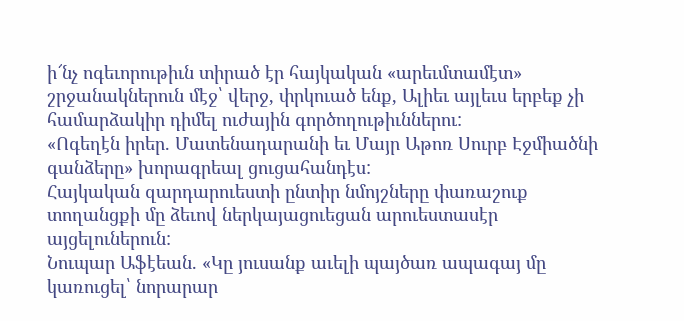ի՜նչ ոգեւորութիւն տիրած էր հայկական «արեւմտամէտ» շրջանակներուն մէջ՝ վերջ, փրկուած ենք, Ալիեւ այլեւս երբեք չի համարձակիր դիմել ուժային գործողութիւններու:
«Ոգեղէն իրեր. Մատենադարանի եւ Մայր Աթոռ Սուրբ Էջմիածնի գանձերը» խորագրեալ ցուցահանդէս:
Հայկական զարդարուեստի ընտիր նմոյշները փառաշուք տողանցքի մը ձեւով ներկայացուեցան արուեստասէր այցելուներուն:
Նուպար Աֆէեան. «Կը յուսանք աւելի պայծառ ապագայ մը կառուցել՝ նորարար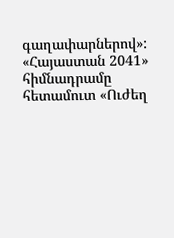գաղափարներով»:
«Հայաստան 2041» հիմնադրամը հետամուտ «Ուժեղ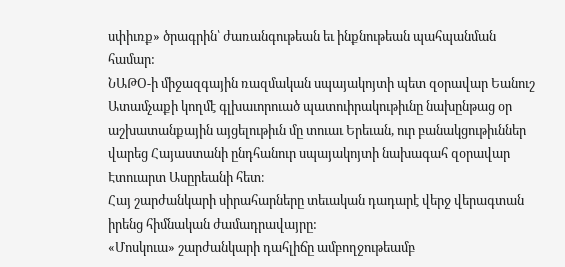սփիւռք» ծրագրին՝ ժառանգութեան եւ ինքնութեան պահպանման համար:
ՆԱԹՕ-ի միջազգային ռազմական սպայակոյտի պետ զօրավար Եանուշ Ատամչաքի կողմէ գլխաւորուած պատուիրակութիւնը նախընթաց օր աշխատանքային այցելութիւն մը տուաւ Երեւան, ուր բանակցութիւններ վարեց Հայաստանի ընդհանուր սպայակոյտի նախագահ զօրավար Էտուարտ Ասըրեանի հետ։
Հայ շարժանկարի սիրահարները տեւական դադարէ վերջ վերագտան իրենց հիմնական ժամադրավայրը:
«Մոսկուա» շարժանկարի դահլիճը ամբողջութեամբ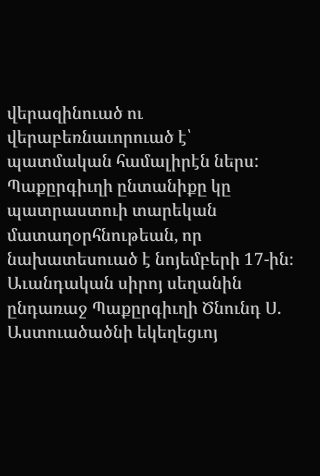վերազինուած ու վերաբեռնաւորուած է՝ պատմական համալիրէն ներս:
Պաքըրգիւղի ընտանիքը կը պատրաստուի տարեկան մատաղօրհնութեան, որ նախատեսուած է նոյեմբերի 17-ին։ Աւանդական սիրոյ սեղանին ընդառաջ Պաքըրգիւղի Ծնունդ Ս. Աստուածածնի եկեղեցւոյ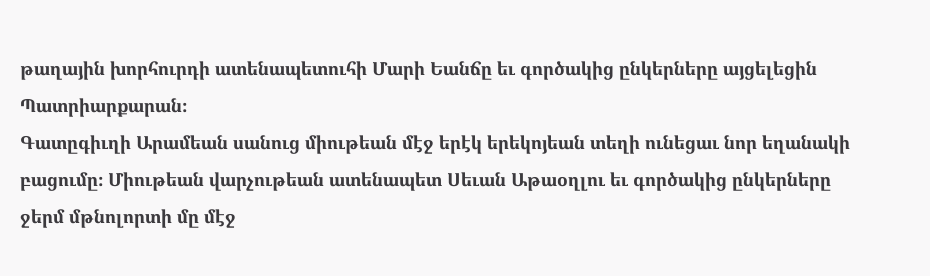թաղային խորհուրդի ատենապետուհի Մարի Եանճը եւ գործակից ընկերները այցելեցին Պատրիարքարան։
Գատըգիւղի Արամեան սանուց միութեան մէջ երէկ երեկոյեան տեղի ունեցաւ նոր եղանակի բացումը։ Միութեան վարչութեան ատենապետ Սեւան Աթաօղլու եւ գործակից ընկերները ջերմ մթնոլորտի մը մէջ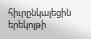հիւրընկալեցին երեկոյթի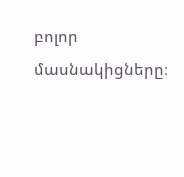բոլոր մասնակիցները։